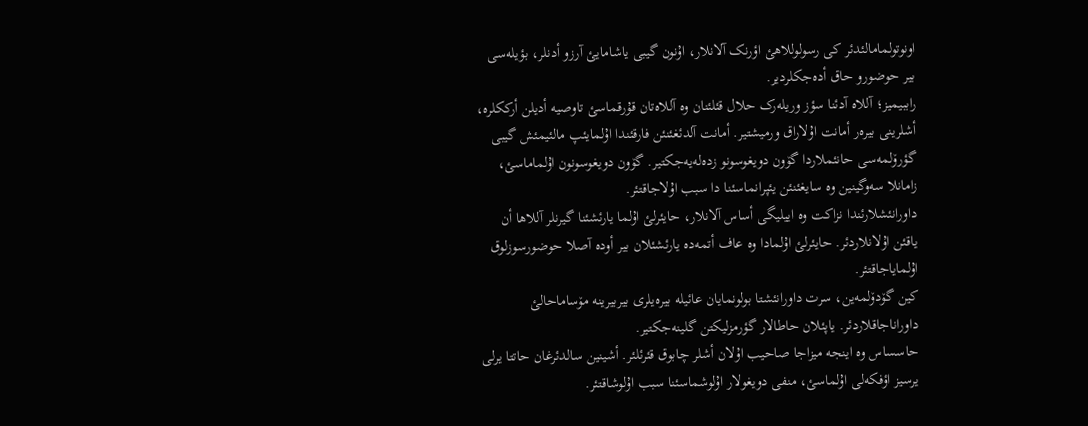اونوتولمامالئدئر کی رسولوللاهئ اؤرنک آلانلار، اۇنون گیبی یاشامایئ آرزو أدنلر، بؤیلەسی بیر حوضورو حاق أدەجکلردیر.
راببیمیز؛ آللاە آدئنا سؤز وریلەرک حلال قئلئنان وە آللاەتان قۇرقماسئ تاوصیە أدیلن أرککلرە، أشلرینی بیرەر أمانت اۇلاراق ورمیشتیر. أمانت آلدئغئنئن فارقئندا اۇلمایئپ مالئیمئش گیبی گؤرۆلمەسی حانئملاردا گۆون دویغوسونو زدەلەیەجکتیر. گۆون دویغوسونون اۇلماماسئ، زامانلا سەوگینین وە سایغئنئن یئپرانماسئنا دا سبب اۇلاجاقتئر.
داورانئشلارئندا نزاکت وە اییلیگی أساس آلانلار، حایئرلئ اۇلما یارئشئنا گیرنلر آللاها أن یاقئن اۇلانلاردئر. حایئرلئ اۇلمادا وە عاف أتمەدە یارئشئلان بیر أودە آصلا حوضورسوزلوق اۇلمایاجاقتئر.
کین گۆدۆلمەین، سرت داورانئشتا بولونمایان عائیلە بیرەیلری بیربیرینە مۆساماحالئ داوراناجاقلاردئر. یاپئلان حاطالار گؤرمزلیکتن گلینەجکتیر.
حاسساس وە اینجە میزاجا صاحیب اۇلان أشلر چابوق قئرئلئر. أشینین سالدئرغان حاتتا یرلی یرسیز اؤفکەلی اۇلماسئ، منفی دویغولار اۇلوشماسئنا سبب اۇلوشاقتئر.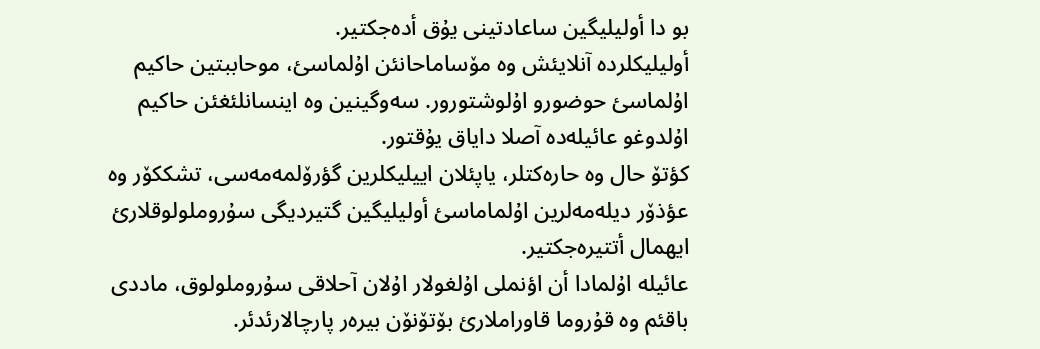بو دا أولیلیگین ساعادتینی یۇق أدەجکتیر.
أولیلیکلردە آنلایئش وە مۆساماحانئن اۇلماسئ، موحاببتین حاکیم اۇلماسئ حوضورو اۇلوشتورور. سەوگینین وە اینسانلئغئن حاکیم اۇلدوغو عائیلەدە آصلا دایاق یۇقتور.
کؤتۆ حال وە حارەکتلر، یاپئلان اییلیکلرین گؤرۆلمەمەسی، تشککۆر وە عؤذۆر دیلەمەلرین اۇلماماسئ أولیلیگین گتیردیگی سۇروملولوقلارئ ایهمال أتتیرەجکتیر.
عائیلە اۇلمادا أن اؤنملی اۇلغولار اۇلان آحلاقی سۇروملولوق، ماددی باقئم وە قۇروما قاوراملارئ بۆتۆنۆن بیرەر پارچالارئدئر.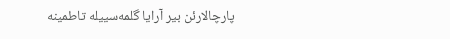پارچالارئن بیر آرایا گلمەسییلە تاطمینە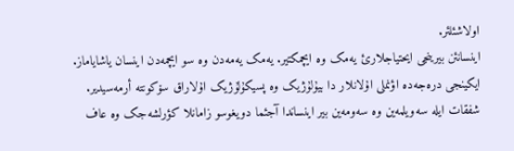اولاشئلئر.
اینسانئن بیرینجی ایحتیاجلارئ یەمک وە ایچمکتیر. یەمک یەمەدن وە سو ایچمەدن اینسان یاشایاماز. ایکینجی درەجەدە اؤنملی اۇلانلار دا بیۇلۇژیک وە پسیکۇلۇژیک اۇلاراق سۆکونتە أرمەسیدیر. شفقات ایلە سەویلمەین وە سەومەین بیر اینساندا آجئما دویغوسو زامانلا کؤرلشەجک وە عاف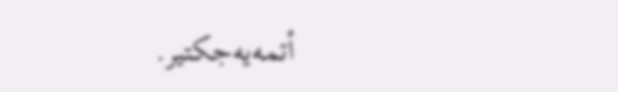أتمەیەجکتیر.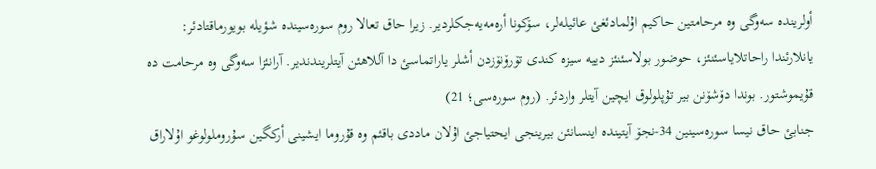أولریندە سەوگی وە مرحامتین حاکیم اۇلمادئغئ عائیلەلر، سۆکونا أرەمەیەجکلردیر. زیرا حاق تعالا روم سورەسیندە شؤیلە بویورماقتادئر:
یانلارئندا راحاتلایاسئنئز، حوضور بولاسئنئز دییە سیزە کندی تۆرۆنۆزدن أشلر یاراتماسئ دا آللاهئن آیتلریندندیر. آرانئزا سەوگی وە مرحامت دە قۇیموشتور. بوندا دۆشۆنن بیر تۇپلولوق ایچین آیتلر واردئر. (روم سورەسی؛ 21)
جنابئ حاق نیسا سورەسینین 34-نجۆ آیتیندە اینسانئن بیرینجی ایحتیاجئ اۇلان ماددی باقئم وە قۇروما ایشینی أرکگین سۇروملولوغو اۇلاراق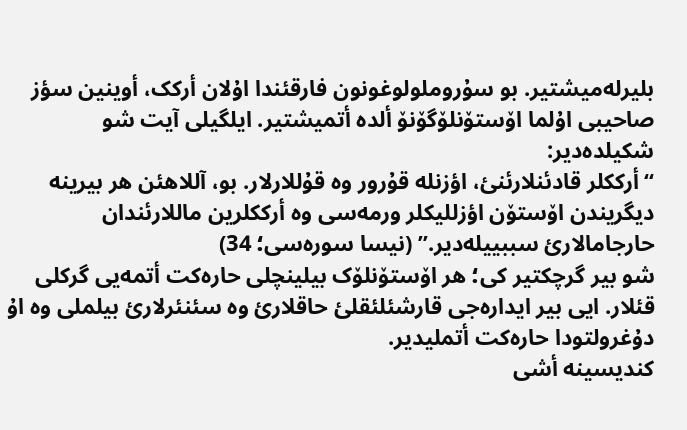بلیرلەمیشتیر. بو سۇروملولوغونون فارقئندا اۇلان أرکک، أوینین سؤز صاحیبی اۇلما اۆستۆنلۆگۆنۆ ألدە أتمیشتیر. ایلگیلی آیت شو شکیلدەدیر:
“أرککلر قادئنلارئنئ، اؤزنلە قۇرور وە قۇللارلار. بو، آللاهئن هر بیرینە دیگریندن اۆستۆن اؤزللیکلر ورمەسی وە أرککلرین ماللارئندان حارجامالارئ سببییلەدیر.” (نیسا سورەسی؛ 34)
شو بیر گرچکتیر کی؛ هر اۆستۆنلۆک بیلینچلی حارەکت أتمەیی گرکلی قئلار. ایی بیر ایدارەجی قارشئلئقلئ حاقلارئ وە سئنئرلارئ بیلملی وە اۇ دۇغرولتودا حارەکت أتملیدیر.
کندیسینە أشی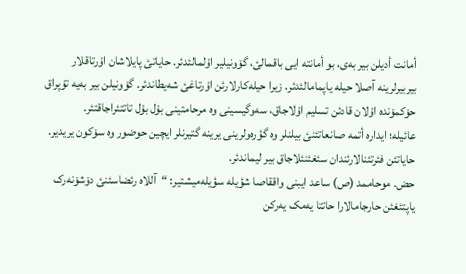أمانت أدیلن بیر بەی، بو أمانتە ایی باقمالئ، گۆونیلیر اۇلمالئدئر. حایاتئ پایلاشان اۇرتاقلار بیربیرلرینە آصلا حیلە یاپمامالئدئر. زیرا حیلەکارلارئن اۇرتاغئ شەیطاندئر. گۆونیلن بیر بەیە تۇپراق حۆکمۆندە اۇلان قادئن تسلیم اۇلاجاق، سەوگیسینی وە مرحامتینی بۇل بۇل تاتتئراجاقتئر.
عائیلە؛ ایدارە أتمە صانعاتئنئ بیلنلر وە گؤرەولرینی یرینە گتیرنلر ایچین حوضور وە سۆکون یریدیر. حایاتئن فئرتئنالارئندان سئغئنئلاجاق بیر لیماندئر.
حض. موحاممد (ص) ساعد ایبنی واققاصا شؤیلە سؤیلەمیشتیر: “آللاە رئضاسئنئ دۆشۆنەرک یاپتئغئن حارجامالارا حاتتا یەمک یەرکن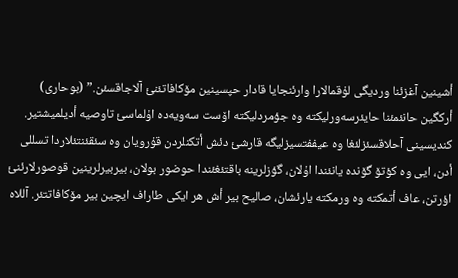أشینین آغزئنا وردیگی لۇقمالارا وارئنجایا قادار حپسینین مۆکافاتئنئ آلاجاقسئن.” (بوحاری) أرکگین حانئمئنا حایئرسەورلیکتە وە جؤمردلیکتە اۆست سەویەدە اۇلماسئ تاوصیە أدیلمیشتیر.
کندیسینی آحلاقسئزلئغا وە عیففتسیزلیگە قارشئ دئش أتکنلردن قۇرویان وە سئقئنتئلاردا تسللی أدن، ایی وە کؤتۆ گۆندە یانئندا اۇلان، گؤزلرینە باقتئغئندا حوضور بولان، بیربیرلرینین قوصورلارئنئ اؤرتن، عاف أتمکتە وە ورمکتە یارئشان، صالیح بیر أش هر ایکی طاراف ایچین بیر مۆکافاتتئر. آللاە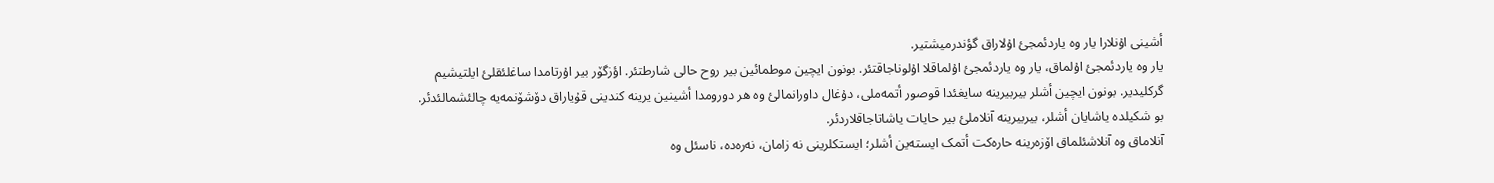أشینی اۇنلارا یار وە یاردئمجئ اۇلاراق گؤندرمیشتیر.
یار وە یاردئمجئ اۇلماق، یار وە یاردئمجئ اۇلماقلا اۇلوناجاقتئر. بونون ایچین موطمائین بیر روح حالی شارطتئر. اؤزگۆر بیر اۇرتامدا ساغلئقلئ ایلتیشیم گرکلیدیر. بونون ایچین أشلر بیربیرینە سایغئدا قوصور أتمەملی، دۇغال داورانمالئ وە هر دورومدا أشینین یرینە کندینی قۇیاراق دۆشۆنمەیە چالئشمالئدئر. بو شکیلدە یاشایان أشلر، بیربیرینە آنلاملئ بیر حایات یاشاتاجاقلاردئر.
آنلاماق وە آنلاشئلماق اۆزەرینە حارەکت أتمک ایستەین أشلر؛ ایستکلرینی نە زامان، نەرەدە، ناسئل وە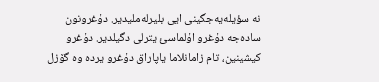نە سؤیلەیەجگینی ایی بلیرلەملیدیر. دۇغرونون سادەجە دۇغرو اۇلماسئ یترلی دگیلدیر. دۇغرو کیشینین، تام زامانلاما یاپاراق دۇغرو یردە وە گۆزل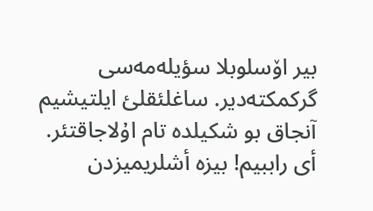بیر اۆسلوبلا سؤیلەمەسی گرکمکتەدیر. ساغلئقلئ ایلتیشیم آنجاق بو شکیلدە تام اۇلاجاقتئر.
أی راببیم! بیزە أشلریمیزدن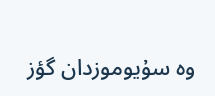وە سۇیوموزدان گؤز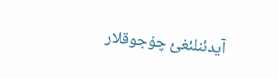آیدئنلئغئ چۇجوقلار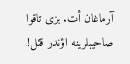آرماغان أت. بزی تاقوا صاحیبلرینە اؤندر قئل!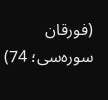(فورقان سورەسی؛ 74)